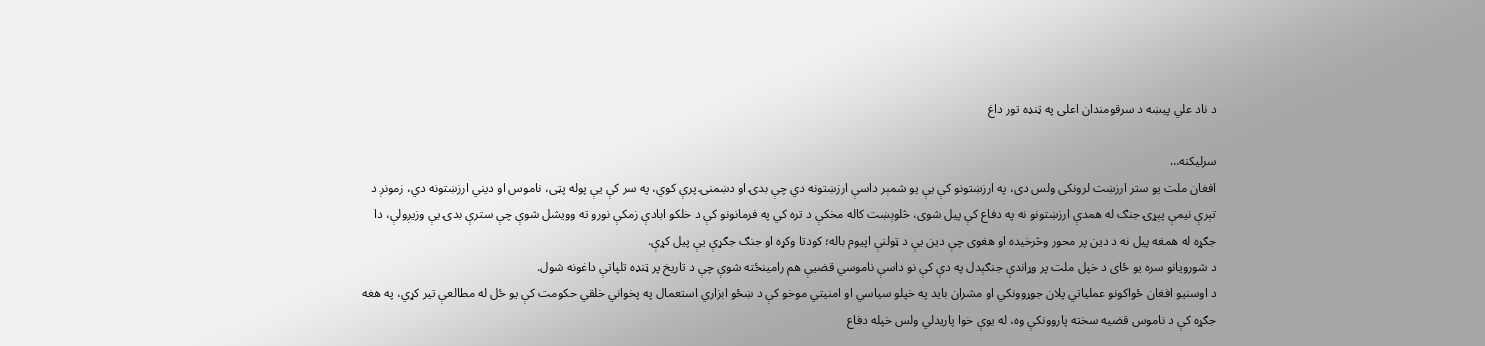د ناد علي پیښه د سرقومندان اعلی په ټنډه تور داغ

سرليکنه…
افغان ملت یو ستر ارزښت لرونکی ولس دی، په ارزښتونو کې یې يو شمېر داسې ارزښتونه دي چې بدۍ او دښمنۍ پرې کوي، په سر کې یې پوله پټی، ناموس او ديني ارزښتونه دي، زمونږ د تېرې نيمې پېړۍ جنګ له همدې ارزښتونو نه په دفاع کې پيل شوی، څلوېښت کاله مخکې د تره کي په فرمانونو کې د خلکو ابادې زمکې نورو ته وويشل شوې چې سترې بدۍ یې وزیږولې، دا جګړه له همغه پيل نه د دين پر محور وڅرخیده او هغوی چې دين يې د ټولنې اپيوم باله؛ کودتا وکړه او جنګ جګړې يې پيل کړې.
د شورويانو سره يو ځای د خپل ملت پر وړاندې جنګېدل په دې کې نو داسې ناموسي قضيې هم رامینځته شوې چې د تاريخ پر ټنډه تلپاتې داغونه شول.
د اوسنیو افغان ځواکونو عملياتي پلان جوړوونکي او مشران بايد په خپلو سياسي او امنيتي موخو کې د ښځو ابزاري استعمال په پخواني خلقي حکومت کې یو ځل له مطالعې تیر کړي، په هغه جګړه کې د ناموس قضيه سخته پاروونکې وه، له يوې خوا پاريدلي ولس خپله دفاع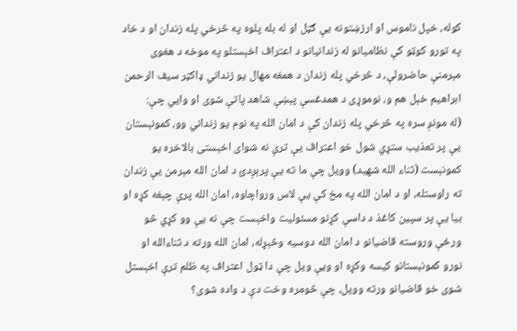کوله، خپل ناموس او ارزښتونه يې ګټل او له بله پلوه په څرخي پله زندان او د خاد په تورو کوټو کې نظاميانو له زندانيانو د اعتراف اخېستلو په موخه د هغوی مېرمنې حاضرولې، د څرخي پله زندان د همغه مهال يو زنداني ډاکټر سيف الرحمن ابراهيم خېل هم و، نوموړی د همدغسې پېښې شاهد پاتې شوی او وايي چې:
(له مونږ سره په څرخي پله زندان کې د امان الله په نوم يو زنداني وو، کمونېستان يې پر تعذيب ستړي شول خو اعتراف يې ترې نه شوای اخېستی بالاخره يو کمونېست (ثناء الله شهيد) وويل چې ما ته يې پرېږدئ د امان الله مېرمن يې زندان ته راوستله، او د امان الله په مخ کې يې لاس ورواچاوه، امان الله پرې چېغه کړه او بيا يې پر سپین کاغذ د داسې کړنو مسئوليت واخېست چې نه يې وو کړي څو ورځې وروسته قاضيانو د امان الله دوسيه وڅېړله، امان الله ورته د ثناءالله او نورو کمونېستانو کيسه وکړه او ويې ويل چې دا ټول اعتراف په ظلم ترې اخېستل شوی خو قاضيانو ورته وويل، چې څومره وخت دې د واده شوی؟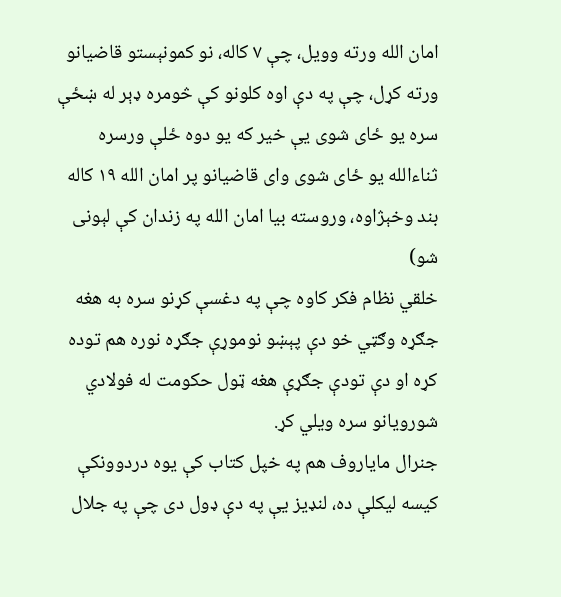امان الله ورته وويل، چې ۷ کاله، نو کمونېستو قاضيانو ورته کړل، چې په دې اوه کلونو کې څومره ډېر له ښځې سره يو ځای شوی يې خير که يو دوه ځلې ورسره ثناءالله يو ځای شوی وای قاضيانو پر امان الله ۱۹ کاله بند وخېژاوه، وروسته بيا امان الله په زندان کې لېونی شو)
خلقي نظام فکر کاوه چې په دغسې کړنو سره به هغه جګړه وګټي خو دې پېښو نوموړې جګړه نوره هم توده کړه او دې تودې جګړې هغه ټول حکومت له فولادي شورويانو سره ويلي کړ.
جنرال ماياروف هم په خپل کتاب کې يوه دردوونکې کيسه ليکلې ده، لنډيز يې په دې ډول دی چې په جلال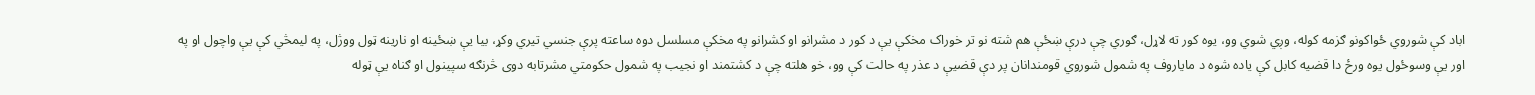اباد کې شوروي ځواکونو ګزمه کوله، وږي شوي وو، يوه کور ته لاړل، ګوري چې درې ښځې هم شته نو تر خوراک مخکې يې د کور د مشرانو او کشرانو په مخکې مسلسل دوه ساعته پرې جنسي تيري وکړ، بيا يې ښځينه او نارينه ټول ووژل، په ليمڅي کې يې واچول او په اور يې وسوځول یوه ورځ دا قضيه کابل کې ياده شوه د ماياروف په شمول شوروي قومندانان پر دې قضيې د عذر په حالت کې وو، خو هلته چې د کشتمند او نجيب په شمول حکومتي مشرتابه دوی څرنګه سپينول او ګناه يې ټوله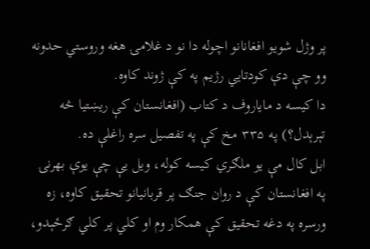پر وژل شويو افغانانو اچوله دا نو د غلامۍ هغه وروستي حدونه وو چې دې کودتايي رژيم په کې ژوند کاوه.
دا کيسه د ماياروف د کتاب (افغانستان کې ريښتيا څه تېرېدل؟) په ۳۳۵ مخ کې په تفصيل سره راغلې ده.
ابل کال مې يو ملګري کيسه کوله، ويل يې چې يوې بهرنۍ په افغانستان کې د روان جنګ پر قربانيانو تحقيق کاوه، زه ورسره په دغه تحقيق کې همکار وم او کلي پر کلي ګرځېدو،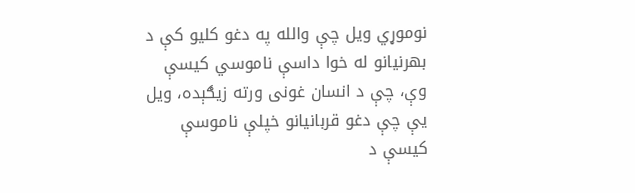نوموړي ويل چې والله په دغو کليو کې د بهرنيانو له خوا داسې ناموسي کيسې وې، چې د انسان غونی ورته زيګېده، ويل يې چې دغو قربانيانو خپلې ناموسې کيسې د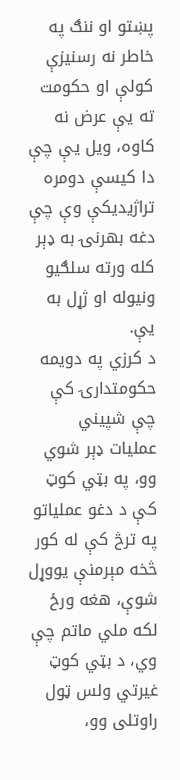پښتو او ننګ په خاطر نه رسنيزې کولې او حکومت ته يې عرض نه کاوه، ويل يې چې دا کيسې دومره تراژيديکې وې چې دغه بهرنۍ به ډېر کله ورته سلګيو ونيوله او ژړل به يې.
د کرزي په دويمه حکومتدارۍ کې چې شپيني عمليات ډېر شوي وو، په بټي کوټ کې د دغو عملياتو په ترڅ کې له کور څخه مېرمنې يووړل شوې، هغه ورځ لکه ملي ماتم چې وي، د بټي کوټ غيرتي ولس ټول راوتلی وو،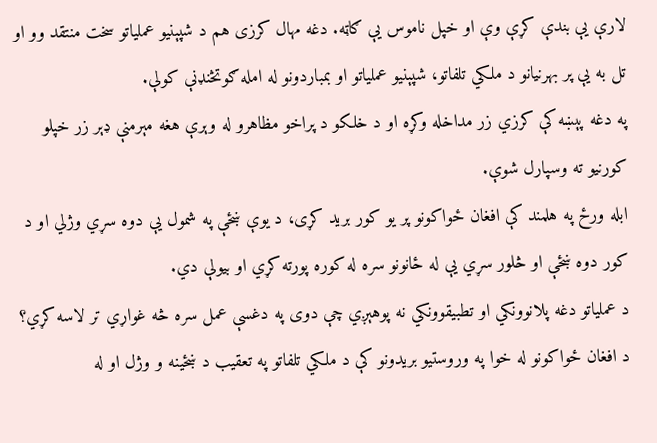لارې يې بندې کړې وې او خپل ناموس يې ګاټه. دغه مهال کرزی هم د شپېنيو عملياتو سخت منتقد وو او تل به يې پر بهرنيانو د ملکي تلفاتو، شپېنيو عملياتو او بمباردونو له امله ګوتڅنډنې کولې.
په دغه پېښه کې کرزي زر مداخله وکړه او د خلکو د پراخو مظاهرو له وېرې هغه مېرمنې ډېر زر خپلو کورنيو ته وسپارل شوې.
ابله ورځ په هلمند کې افغان ځواکونو پر يو کور بريد کړی، د يوې ښځې په شمول يې دوه سړي وژلي او د کور دوه ښځې او څلور سړي يې له ځانونو سره له کوره پورته کړي او بیولې دي.
د عملياتو دغه پلانوونکي او تطبيقوونکي نه پوهېږي چې دوی په دغسې عمل سره څه غواړي تر لاسه کړي؟
د افغان ځواکونو له خوا په وروستيو بريدونو کې د ملکي تلفاتو په تعقيب د ښځينه و وژل او له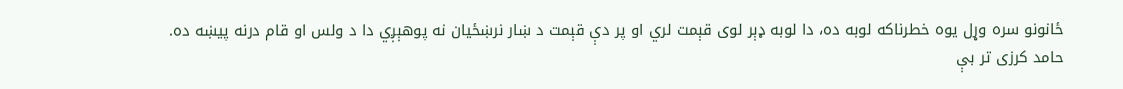ځانونو سره وړل يوه خطرناکه لوبه ده، دا لوبه ډېر لوی قېمت لري او پر دې قېمت د ښار نرښځیان نه پوهېږي دا د ولس او قام درنه پیښه ده.
حامد کرزی تر بې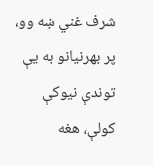شرف غني ښه وو، پر بهرنيانو به يې توندې نيوکې کولې، هغه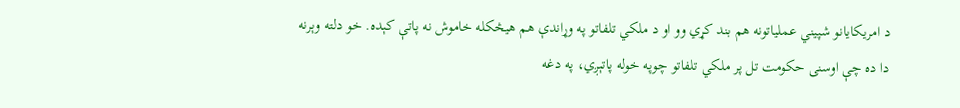د امريکايانو شپيني عملياتونه هم بند کړي وو او د ملکي تلفاتو په وړاندې هم هيڅکله خاموش نه پاتې کېده. خو دلته وېرنه دا ده چې اوسنی حکومت تل پر ملکي تلفاتو چوپه خوله پاتېږي، په دغه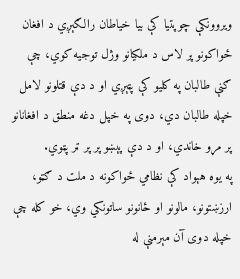ويروونکې چوپتیا کې بيا خياطان رالګېږي د افغان ځواکونو پر لاس د ملکيانو وژل توجيه کوي، چې ګنې طالبان په کليو کې پټېږي او د دې قتلونو لامل خپله طالبان دي، دوی په خپل دغه منطق د افغانانو پر مړو خاندي، او د دې پېښو پر پر ټر پټوي.
په يوه هېواد کې نظامي ځواکونه د ملت د ګټو، ارزښتونو، مالونو او ځانونو ساتونکي وي، خو کله چې خپله دوی آن مېرمنې له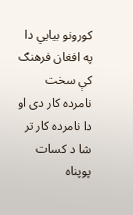کورونو بیایي دا په افغان فرهنګ کې سخت نامرده کار دی او دا نامرده کار تر شا د کسات پوپناه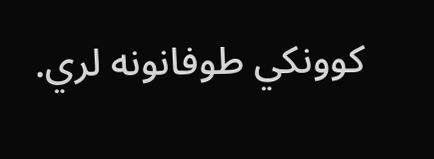کوونکي طوفانونه لري.